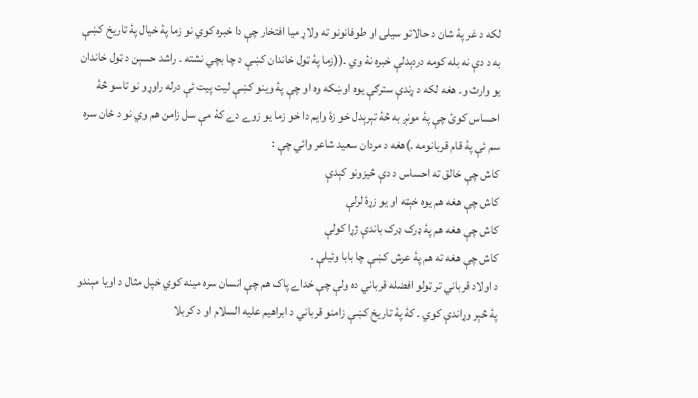لکه د غر پۀ شان د حالاتو سيلۍ او طوفانونو ته ولاړ ميا افتخار چې دا خبره کوي نو زما پۀ خيال پۀ تاريخ کښې به د دې نه بله کومه دردېدلې خبره نۀ وي ۔((زما پۀ ټول خاندان کښې د چا بچي نشته ۔ راشد حسېن د ټول خاندان يو وارث و۔ هغه لکه د ړندې سترګې يوه اوښکه وه او چې پۀ وينو کښې ليت پيت ئې درله راوړو نو تاسو څۀ احساس کوئ چې پۀ مونږ به څۀ تېرېدل خو زۀ وايم دا خو زما يو زوے دے کۀ مې سل زامن هم وي نو د ځان سره سم ئې پۀ قام قربانومه ۔)هغه د مردان سعيد شاعر وائي چې :
کاش چې خالق ته احساس د دې څيزونو کېدې
کاش چې هغه هم يوه خېټه او يو زړۀ لرلې
کاش چې هغه هم پۀ ډرک ډرک باندې ژړا کولې
کاش چې هغه ته هم پۀ عرش کښې چا بابا وئيلې ۔
د اولاد قرباني تر ټولو افضله قرباني ده ولې چې خداے پاک هم چې انسان سره مينه کوي خپل مثال د اويا مېندو پۀ څېر وړاندې کوي ۔ کۀ پۀ تاريخ کښې زامنو قرباني د ابراهيم عليه السلام او د کربلا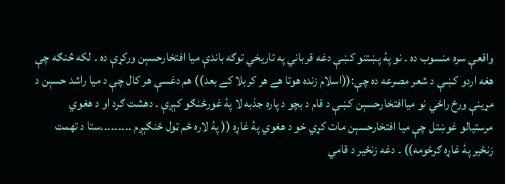واقعې سره منسوب ده ۔ نو پۀ پښتنو کښې دغه قرباني په تاريخي توګه باندې ميا افتخارحسېن ورکړې ده ۔ لکه څنګه چې هغه اردو کښې د شعر مصرعه ده چې:((اسلام زنده هوتا هے هر کربلا کے بعد)) هم دغسې هر کال چې د ميا راشد حسېن د مړينې ورځ راځي نو مياافتخارحسېن کښې د قام د بچو د پاره جذبه لا پۀ غورځنګو کېږې ۔ دهشت ګرد او د هغوي مرستيالو غوښتل چې ميا افتخارحسېن مات کړي خو د هغوي پۀ غاړه (( پۀ لاره ځم ټول ځنګېږم ۔۔۔۔۔۔۔۔۔ستا د تهمت زنځير پۀ غاړه ګرځومه)) ۔ دغه زنځير د قامي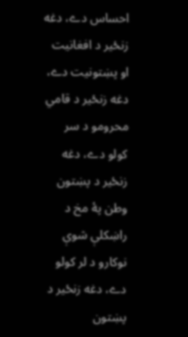احساس دے، دغه زنځير د افغانيت او پښتونيت دے، دغه زنځير د قامي محرومو د سر کولو دے، دغه زنځير د پښتون وطن پۀ مخ د راښکلې شوې نوکارو د لر کولو دے، دغه زنځير د پښتون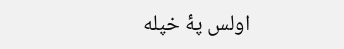اولس پۀ خپله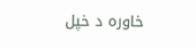خاوره د خپل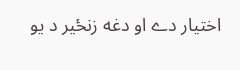اختيار دے او دغه زنځير د يو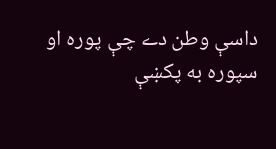داسې وطن دے چې پوره او سپوره به پکښې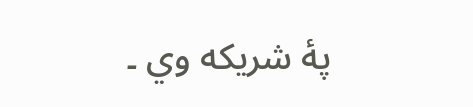پۀ شريکه وي ۔